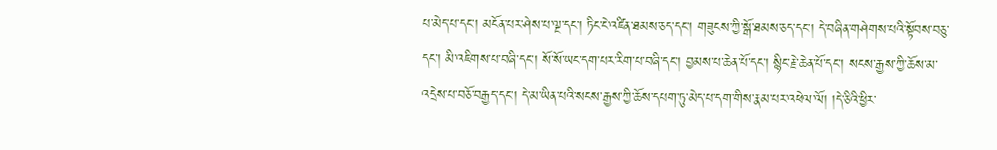པ་མེད་པ་དང་། མངོན་པར་ཤེས་པ་ལྔ་དང་། ཏིང་ངེ་འཛིན་ཐམས་ཅད་དང་། གཟུངས་ཀྱི་སྒོ་ཐམས་ཅད་དང་། དེ་བཞིན་གཤེགས་པའི་སྟོབས་བཅུ་དང་། མི་འཇིགས་པ་བཞི་དང་། སོ་སོ་ཡང་དག་པར་རིག་པ་བཞི་དང་། བྱམས་པ་ཆེན་པོ་དང་། སྙིང་རྗེ་ཆེན་པོ་དང་། སངས་རྒྱས་ཀྱི་ཆོས་མ་འདྲེས་པ་བཅོ་བརྒྱད་དང་། དེ་མ་ཡིན་པའི་སངས་རྒྱས་ཀྱི་ཆོས་དཔག་ཏུ་མེད་པ་དག་གིས་རྣམ་པར་འཕེལ་ལོ། །དེ་ཅིའི་ཕྱིར་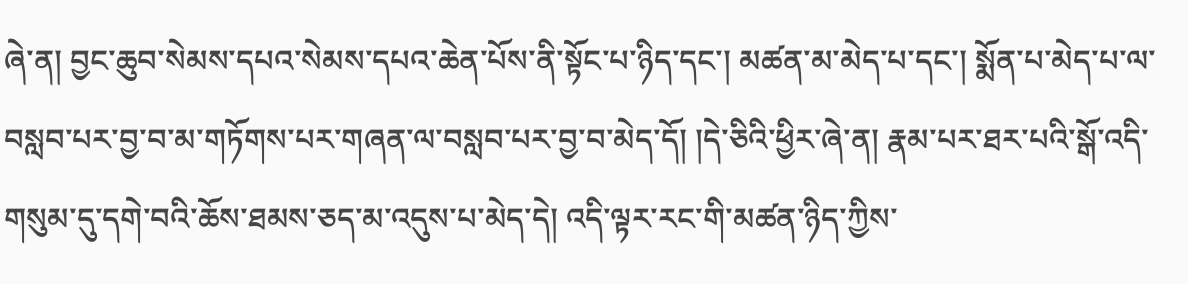ཞེ་ན། བྱང་ཆུབ་སེམས་དཔའ་སེམས་དཔའ་ཆེན་པོས་ནི་སྟོང་པ་ཉིད་དང་། མཚན་མ་མེད་པ་དང་། སྨོན་པ་མེད་པ་ལ་བསླབ་པར་བྱ་བ་མ་གཏོགས་པར་གཞན་ལ་བསླབ་པར་བྱ་བ་མེད་དོ། །དེ་ཅིའི་ཕྱིར་ཞེ་ན། རྣམ་པར་ཐར་པའི་སྒོ་འདི་གསུམ་དུ་དགེ་བའི་ཆོས་ཐམས་ཅད་མ་འདུས་པ་མེད་དེ། འདི་ལྟར་རང་གི་མཚན་ཉིད་ཀྱིས་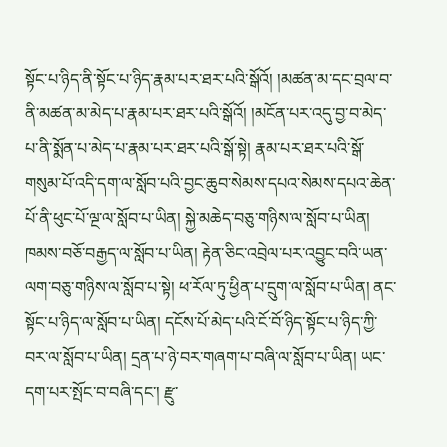སྟོང་པ་ཉིད་ནི་སྟོང་པ་ཉིད་རྣམ་པར་ཐར་པའི་སྒོའོ། །མཚན་མ་དང་བྲལ་བ་ནི་མཚན་མ་མེད་པ་རྣམ་པར་ཐར་པའི་སྒོའོ། །མངོན་པར་འདུ་བྱ་བ་མེད་པ་ནི་སྨོན་པ་མེད་པ་རྣམ་པར་ཐར་པའི་སྒོ་སྟེ། རྣམ་པར་ཐར་པའི་སྒོ་གསུམ་པོ་འདི་དག་ལ་སློབ་པའི་བྱང་ཆུབ་སེམས་དཔའ་སེམས་དཔའ་ཆེན་པོ་ནི་ཕུང་པོ་ལྔ་ལ་སློབ་པ་ཡིན། སྐྱེ་མཆེད་བཅུ་གཉིས་ལ་སློབ་པ་ཡིན། ཁམས་བཅོ་བརྒྱད་ལ་སློབ་པ་ཡིན། རྟེན་ཅིང་འབྲེལ་པར་འབྱུང་བའི་ཡན་ལག་བཅུ་གཉིས་ལ་སློབ་པ་སྟེ། ཕ་རོལ་ཏུ་ཕྱིན་པ་དྲུག་ལ་སློབ་པ་ཡིན། ནང་སྟོང་པ་ཉིད་ལ་སློབ་པ་ཡིན། དངོས་པོ་མེད་པའི་ངོ་བོ་ཉིད་སྟོང་པ་ཉིད་ཀྱི་བར་ལ་སློབ་པ་ཡིན། དྲན་པ་ཉེ་བར་གཞག་པ་བཞི་ལ་སློབ་པ་ཡིན། ཡང་དག་པར་སྤོང་བ་བཞི་དང་། རྫུ་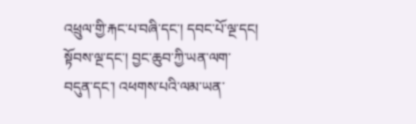འཕྲུལ་གྱི་རྐང་པ་བཞི་དང་། དབང་པོ་ལྔ་དང། སྟོབས་ལྔ་དང་། བྱང་ཆུབ་ཀྱི་ཡན་ལག་བདུན་དང་། འཕགས་པའི་ལམ་ཡན་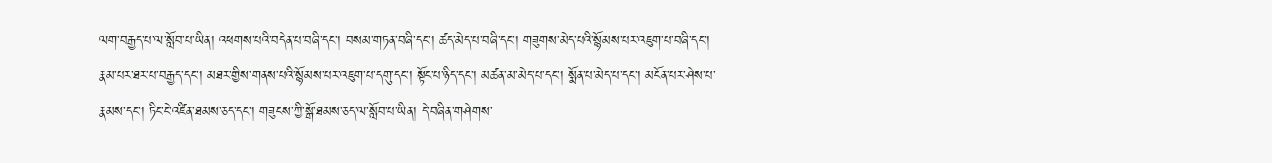ལག་བརྒྱད་པ་ལ་སློབ་པ་ཡིན། འཕགས་པའི་བདེན་པ་བཞི་དང་། བསམ་གཏན་བཞི་དང་། ཚད་མེད་པ་བཞི་དང་། གཟུགས་མེད་པའི་སྙོམས་པར་འཇུག་པ་བཞི་དང་། རྣམ་པར་ཐར་པ་བརྒྱད་དང་། མཐར་གྱིས་གནས་པའི་སྙོམས་པར་འཇུག་པ་དགུ་དང་། སྟོང་པ་ཉིད་དང་། མཚན་མ་མེད་པ་དང་། སྨོན་པ་མེད་པ་དང་། མངོན་པར་ཤེས་པ་རྣམས་དང་། ཏིང་ངེ་འཛིན་ཐམས་ཅད་དང་། གཟུངས་ཀྱི་སྒོ་ཐམས་ཅད་ལ་སློབ་པ་ཡིན། དེ་བཞིན་གཤེགས་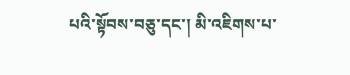པའི་སྟོབས་བཅུ་དང་། མི་འཇིགས་པ་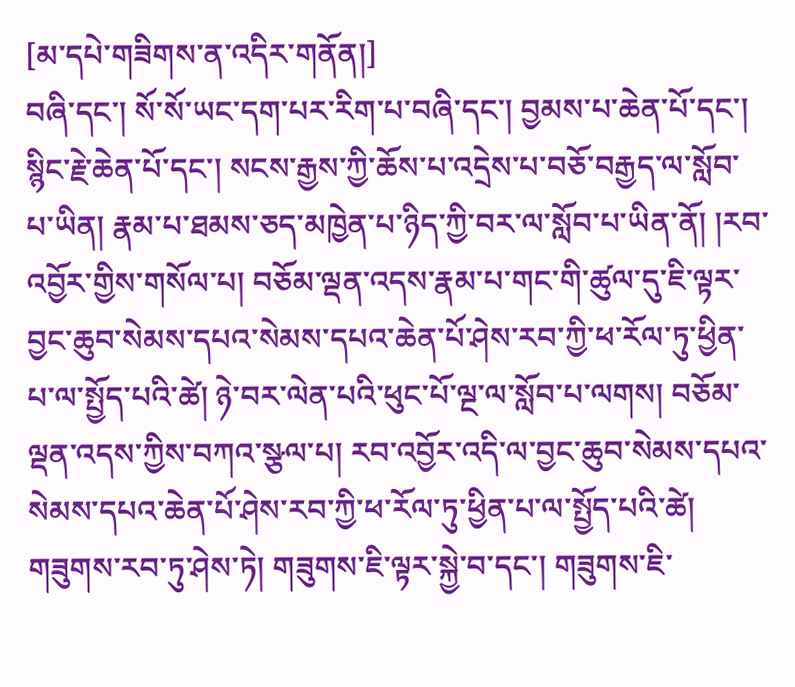[མ་དཔེ་གཟིགས་ན་འདིར་གནོན།]
བཞི་དང་། སོ་སོ་ཡང་དག་པར་རིག་པ་བཞི་དང་། བྱམས་པ་ཆེན་པོ་དང་། སྙིང་རྗེ་ཆེན་པོ་དང་། སངས་རྒྱས་ཀྱི་ཆོས་པ་འདྲེས་པ་བཅོ་བརྒྱད་ལ་སློབ་པ་ཡིན། རྣམ་པ་ཐམས་ཅད་མཁྱེན་པ་ཉིད་ཀྱི་བར་ལ་སློབ་པ་ཡིན་ནོ། །རབ་འབྱོར་གྱིས་གསོལ་པ། བཅོམ་ལྡན་འདས་རྣམ་པ་གང་གི་ཚུལ་དུ་ཇི་ལྟར་བྱང་ཆུབ་སེམས་དཔའ་སེམས་དཔའ་ཆེན་པོ་ཤེས་རབ་ཀྱི་ཕ་རོལ་ཏུ་ཕྱིན་པ་ལ་སྤྱོད་པའི་ཚེ། ཉེ་བར་ལེན་པའི་ཕུང་པོ་ལྔ་ལ་སློབ་པ་ལགས། བཅོམ་ལྡན་འདས་ཀྱིས་བཀའ་སྩལ་པ། རབ་འབྱོར་འདི་ལ་བྱང་ཆུབ་སེམས་དཔའ་སེམས་དཔའ་ཆེན་པོ་ཤེས་རབ་ཀྱི་ཕ་རོལ་ཏུ་ཕྱིན་པ་ལ་སྤྱོད་པའི་ཚེ། གཟུགས་རབ་ཏུ་ཤེས་ཏེ། གཟུགས་ཇི་ལྟར་སྐྱེ་བ་དང་། གཟུགས་ཇི་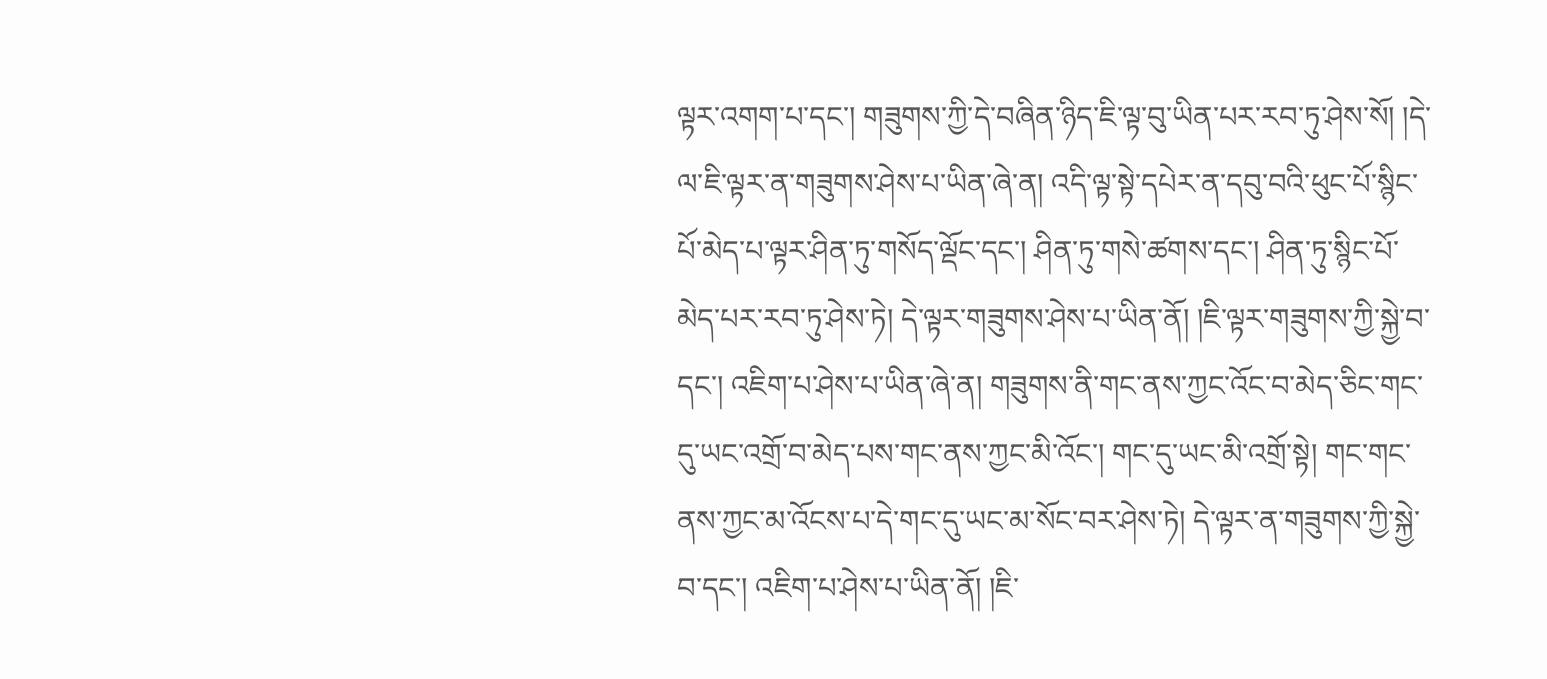ལྟར་འགག་པ་དང་། གཟུགས་ཀྱི་དེ་བཞིན་ཉིད་ཇི་ལྟ་བུ་ཡིན་པར་རབ་ཏུ་ཤེས་སོ། །དེ་ལ་ཇི་ལྟར་ན་གཟུགས་ཤེས་པ་ཡིན་ཞེ་ན། འདི་ལྟ་སྟེ་དཔེར་ན་དབུ་བའི་ཕུང་པོ་སྙིང་པོ་མེད་པ་ལྟར་ཤིན་ཏུ་གསོད་ལྡོང་དང་། ཤིན་ཏུ་གསེ་ཚགས་དང་། ཤིན་ཏུ་སྙིང་པོ་མེད་པར་རབ་ཏུ་ཤེས་ཏེ། དེ་ལྟར་གཟུགས་ཤེས་པ་ཡིན་ནོ། །ཇི་ལྟར་གཟུགས་ཀྱི་སྐྱེ་བ་དང་། འཇིག་པ་ཤེས་པ་ཡིན་ཞེ་ན། གཟུགས་ནི་གང་ནས་ཀྱང་འོང་བ་མེད་ཅིང་གང་དུ་ཡང་འགྲོ་བ་མེད་པས་གང་ནས་ཀྱང་མི་འོང་། གང་དུ་ཡང་མི་འགྲོ་སྟེ། གང་གང་ནས་ཀྱང་མ་འོངས་པ་དེ་གང་དུ་ཡང་མ་སོང་བར་ཤེས་ཏེ། དེ་ལྟར་ན་གཟུགས་ཀྱི་སྐྱེ་བ་དང་། འཇིག་པ་ཤེས་པ་ཡིན་ནོ། །ཇི་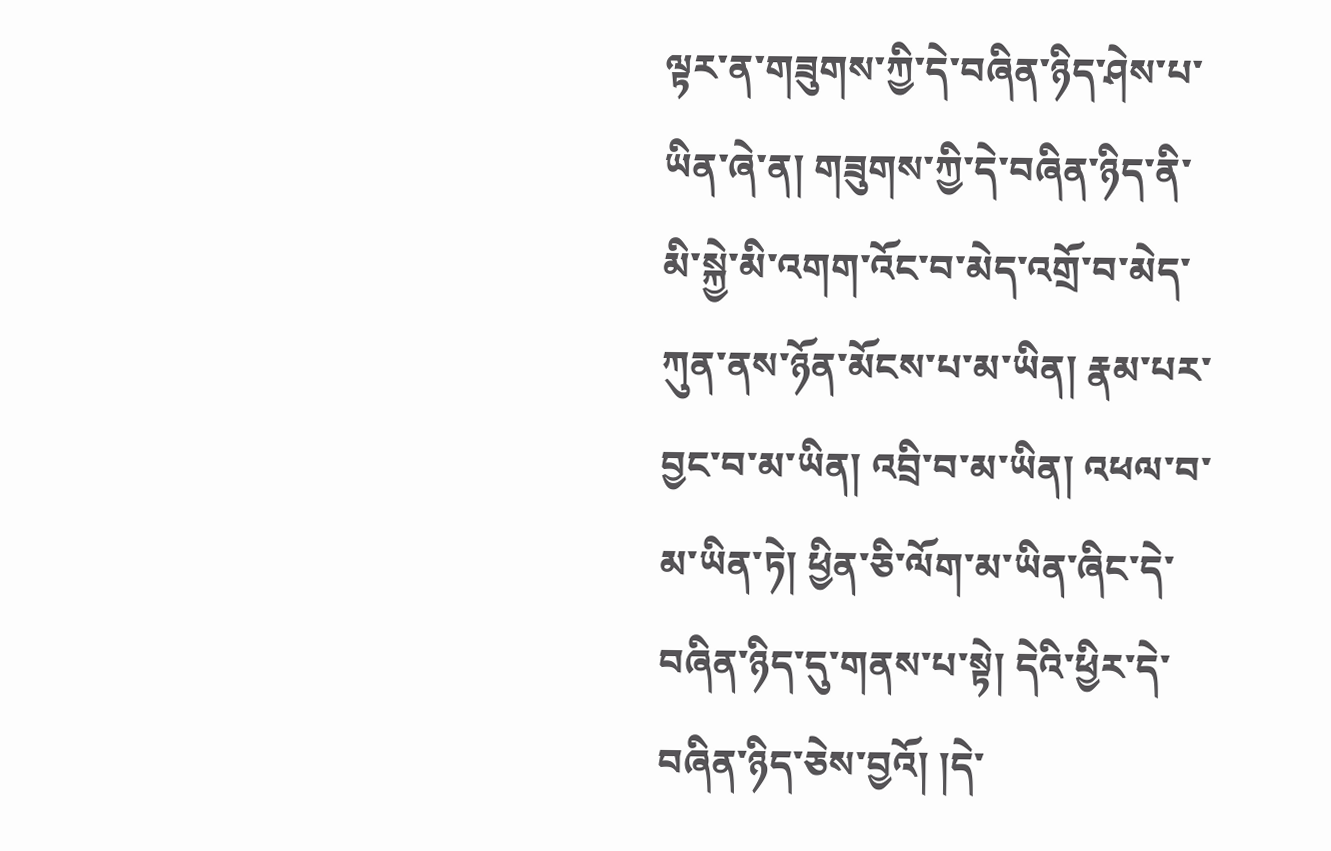ལྟར་ན་གཟུགས་ཀྱི་དེ་བཞིན་ཉིད་ཤེས་པ་ཡིན་ཞེ་ན། གཟུགས་ཀྱི་དེ་བཞིན་ཉིད་ནི་མི་སྐྱེ་མི་འགག་འོང་བ་མེད་འགྲོ་བ་མེད་ཀུན་ནས་ཉོན་མོངས་པ་མ་ཡིན། རྣམ་པར་བྱང་བ་མ་ཡིན། འབྲི་བ་མ་ཡིན། འཕལ་བ་མ་ཡིན་ཏེ། ཕྱིན་ཅི་ལོག་མ་ཡིན་ཞིང་དེ་བཞིན་ཉིད་དུ་གནས་པ་སྟེ། དེའི་ཕྱིར་དེ་བཞིན་ཉིད་ཅེས་བྱའོ། །དེ་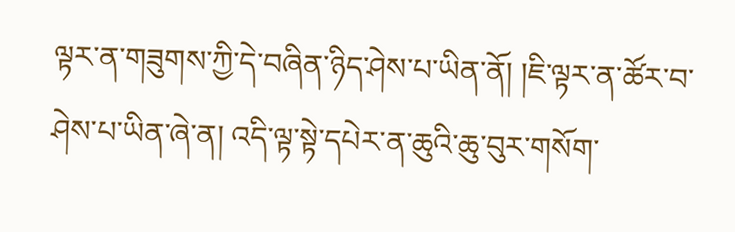ལྟར་ན་གཟུགས་ཀྱི་དེ་བཞིན་ཉིད་ཤེས་པ་ཡིན་ནོ། །ཇི་ལྟར་ན་ཚོར་བ་ཤེས་པ་ཡིན་ཞེ་ན། འདི་ལྟ་སྟེ་དཔེར་ན་ཆུའི་ཆུ་བུར་གསོག་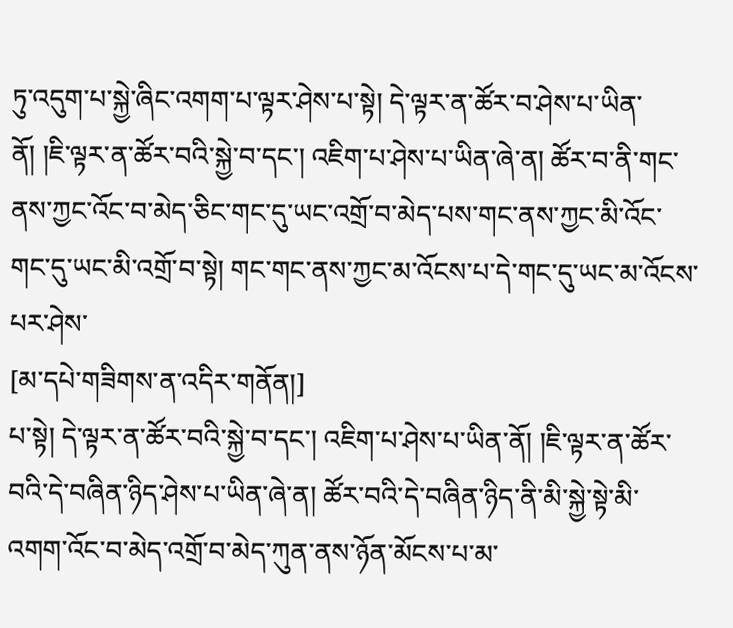ཏུ་འདུག་པ་སྐྱེ་ཞིང་འགག་པ་ལྟར་ཤེས་པ་སྟེ། དེ་ལྟར་ན་ཚོར་བ་ཤེས་པ་ཡིན་ནོ། །ཇི་ལྟར་ན་ཚོར་བའི་སྐྱེ་བ་དང་། འཇིག་པ་ཤེས་པ་ཡིན་ཞེ་ན། ཚོར་བ་ནི་གང་ནས་ཀྱང་འོང་བ་མེད་ཅིང་གང་དུ་ཡང་འགྲོ་བ་མེད་པས་གང་ནས་ཀྱང་མི་འོང་གང་དུ་ཡང་མི་འགྲོ་བ་སྟེ། གང་གང་ནས་ཀྱང་མ་འོངས་པ་དེ་གང་དུ་ཡང་མ་འོངས་པར་ཤེས་
[མ་དཔེ་གཟིགས་ན་འདིར་གནོན།]
པ་སྟེ། དེ་ལྟར་ན་ཚོར་བའི་སྐྱེ་བ་དང་། འཇིག་པ་ཤེས་པ་ཡིན་ནོ། །ཇི་ལྟར་ན་ཚོར་བའི་དེ་བཞིན་ཉིད་ཤེས་པ་ཡིན་ཞེ་ན། ཚོར་བའི་དེ་བཞིན་ཉིད་ནི་མི་སྐྱེ་སྟེ་མི་འགག་འོང་བ་མེད་འགྲོ་བ་མེད་ཀུན་ནས་ཉོན་མོངས་པ་མ་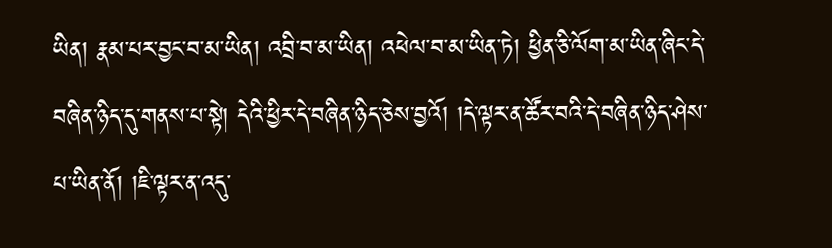ཡིན། རྣམ་པར་བྱང་བ་མ་ཡིན། འབྲི་བ་མ་ཡིན། འཕེལ་བ་མ་ཡིན་ཏེ། ཕྱིན་ཅི་ལོག་མ་ཡིན་ཞིང་དེ་བཞིན་ཉིད་དུ་གནས་པ་སྟེ། དེའི་ཕྱིར་དེ་བཞིན་ཉིད་ཅེས་བྱའོ། །དེ་ལྟར་ན་ཚོར་བའི་དེ་བཞིན་ཉིད་ཤེས་པ་ཡིན་ནོ། །ཇི་ལྟར་ན་འདུ་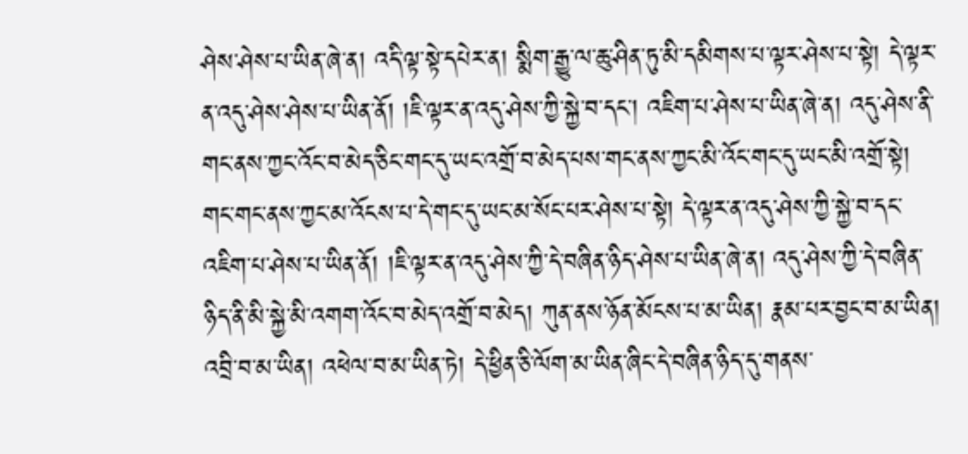ཤེས་ཤེས་པ་ཡིན་ཞེ་ན། འདི་ལྟ་སྟེ་དཔེར་ན། སྨིག་རྒྱུ་ལ་ཆུ་ཤིན་ཏུ་མི་དམིགས་པ་ལྟར་ཤེས་པ་སྟེ། དེ་ལྟར་ན་འདུ་ཤེས་ཤེས་པ་ཡིན་ནོ། །ཇི་ལྟར་ན་འདུ་ཤེས་ཀྱི་སྐྱེ་བ་དང་། འཇིག་པ་ཤེས་པ་ཡིན་ཞེ་ན། འདུ་ཤེས་ནི་གང་ནས་ཀྱང་འོང་བ་མེད་ཅིང་གང་དུ་ཡང་འགྲོ་བ་མེད་པས་གང་ནས་ཀྱང་མི་འོང་གང་དུ་ཡང་མི་འགྲོ་སྟེ། གང་གང་ནས་ཀྱང་མ་འོངས་པ་དེ་གང་དུ་ཡང་མ་སོང་པར་ཤེས་པ་སྟེ། དེ་ལྟར་ན་འདུ་ཤེས་ཀྱི་སྐྱེ་བ་དང་འཇིག་པ་ཤེས་པ་ཡིན་ནོ། །ཇི་ལྟར་ན་འདུ་ཤེས་ཀྱི་དེ་བཞིན་ཉིད་ཤེས་པ་ཡིན་ཞེ་ན། འདུ་ཤེས་ཀྱི་དེ་བཞིན་ཉིད་ནི་མི་སྐྱེ་མི་འགག་འོང་བ་མེད་འགྲོ་བ་མེད། ཀུན་ནས་ཉོན་མོངས་པ་མ་ཡིན། རྣམ་པར་བྱང་བ་མ་ཡིན། འབྲི་བ་མ་ཡིན། འཕེལ་བ་མ་ཡིན་ཏེ། དེ་ཕྱིན་ཅི་ལོག་མ་ཡིན་ཞིང་དེ་བཞིན་ཉིད་དུ་གནས་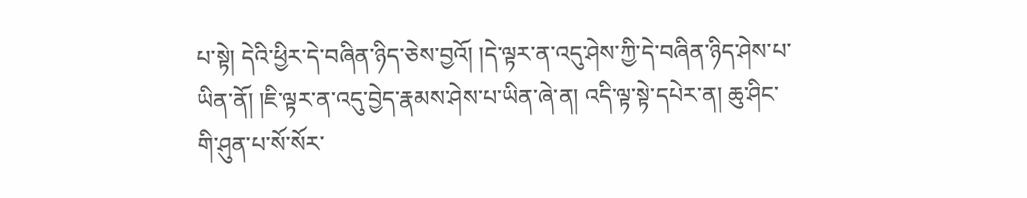པ་སྟེ། དེའི་ཕྱིར་དེ་བཞིན་ཉིད་ཅེས་བྱའོ། །དེ་ལྟར་ན་འདུ་ཤེས་ཀྱི་དེ་བཞིན་ཉིད་ཤེས་པ་ཡིན་ནོ། །ཇི་ལྟར་ན་འདུ་བྱེད་རྣམས་ཤེས་པ་ཡིན་ཞེ་ན། འདི་ལྟ་སྟེ་དཔེར་ན། ཆུ་ཤིང་གི་ཤུན་པ་སོ་སོར་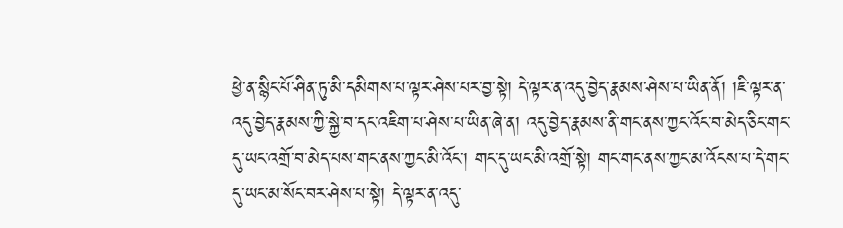ཕྱེ་ན་སྙིང་པོ་ཤིན་ཏུ་མི་དམིགས་པ་ལྟར་ཤེས་པར་བྱ་སྟེ། དེ་ལྟར་ན་འདུ་བྱེད་རྣམས་ཤེས་པ་ཡིན་ནོ། །ཇི་ལྟར་ན་འདུ་བྱེད་རྣམས་ཀྱི་སྐྱེ་བ་དང་འཇིག་པ་ཤེས་པ་ཡིན་ཞེ་ན། འདུ་བྱེད་རྣམས་ནི་གང་ནས་ཀྱང་འོང་བ་མེད་ཅིང་གང་དུ་ཡང་འགྲོ་བ་མེད་པས་གང་ནས་ཀྱང་མི་འོང་། གང་དུ་ཡང་མི་འགྲོ་སྟེ། གང་གང་ནས་ཀྱང་མ་འོངས་པ་དེ་གང་དུ་ཡང་མ་སོང་བར་ཤེས་པ་སྟེ། དེ་ལྟར་ན་འདུ་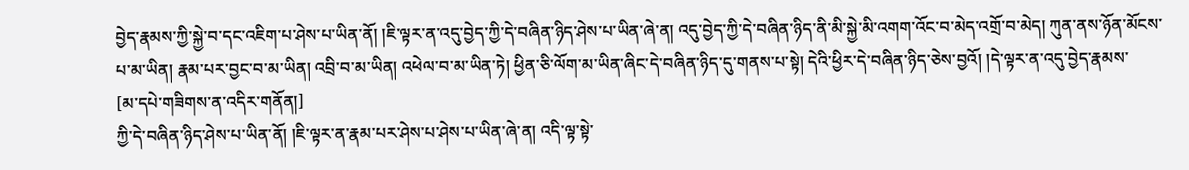བྱེད་རྣམས་ཀྱི་སྐྱེ་བ་དང་འཇིག་པ་ཤེས་པ་ཡིན་ནོ། །ཇི་ལྟར་ན་འདུ་བྱེད་ཀྱི་དེ་བཞིན་ཉིད་ཤེས་པ་ཡིན་ཞེ་ན། འདུ་བྱེད་ཀྱི་དེ་བཞིན་ཉིད་ནི་མི་སྐྱེ་མི་འགག་འོང་བ་མེད་འགྲོ་བ་མེད། ཀུན་ནས་ཉོན་མོངས་པ་མ་ཡིན། རྣམ་པར་བྱང་བ་མ་ཡིན། འབྲི་བ་མ་ཡིན། འཕེལ་བ་མ་ཡིན་ཏེ། ཕྱིན་ཅི་ལོག་མ་ཡིན་ཞིང་དེ་བཞིན་ཉིད་དུ་གནས་པ་སྟེ། དེའི་ཕྱིར་དེ་བཞིན་ཉིད་ཅེས་བྱའོ། །དེ་ལྟར་ན་འདུ་བྱེད་རྣམས་
[མ་དཔེ་གཟིགས་ན་འདིར་གནོན།]
ཀྱི་དེ་བཞིན་ཉིད་ཤེས་པ་ཡིན་ནོ། །ཇི་ལྟར་ན་རྣམ་པར་ཤེས་པ་ཤེས་པ་ཡིན་ཞེ་ན། འདི་ལྟ་སྟེ་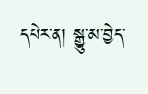དཔེར་ན། སྒྱུ་མ་བྱེད་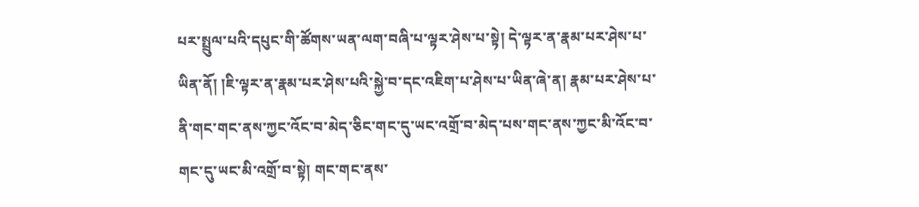པར་སྤྲུལ་པའི་དཔུང་གི་ཚོགས་ཡན་ལག་བཞི་པ་ལྟར་ཤེས་པ་སྟེ། དེ་ལྟར་ན་རྣམ་པར་ཤེས་པ་ཡིན་ནོ། །ཇི་ལྟར་ན་རྣམ་པར་ཤེས་པའི་སྐྱེ་བ་དང་འཇིག་པ་ཤེས་པ་ཡིན་ཞེ་ན། རྣམ་པར་ཤེས་པ་ནི་གང་གང་ནས་ཀྱང་འོང་བ་མེད་ཅིང་གང་དུ་ཡང་འགྲོ་བ་མེད་པས་གང་ནས་ཀྱང་མི་འོང་བ་གང་དུ་ཡང་མི་འགྲོ་བ་སྟེ། གང་གང་ནས་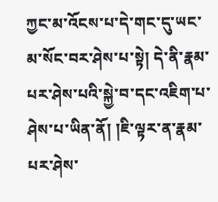ཀྱང་མ་འོངས་པ་དེ་གང་དུ་ཡང་མ་སོང་བར་ཤེས་པ་སྟེ། དེ་ནི་རྣམ་པར་ཤེས་པའི་སྐྱེ་བ་དང་འཇིག་པ་ཤེས་པ་ཡིན་ནོ། །ཇི་ལྟར་ན་རྣམ་པར་ཤེས་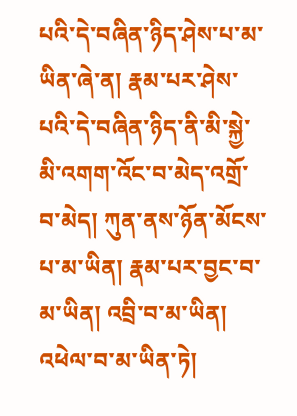པའི་དེ་བཞིན་ཉིད་ཤེས་པ་མ་ཡིན་ཞེ་ན། རྣམ་པར་ཤེས་པའི་དེ་བཞིན་ཉིད་ནི་མི་སྐྱེ་མི་འགག་འོང་བ་མེད་འགྲོ་བ་མེད། ཀུན་ནས་ཉོན་མོངས་པ་མ་ཡིན། རྣམ་པར་བྱང་བ་མ་ཡིན། འབྲི་བ་མ་ཡིན། འཕེལ་བ་མ་ཡིན་ཏེ།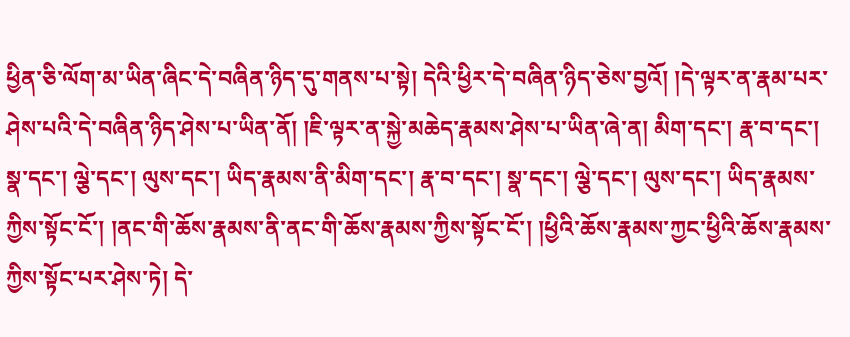ཕྱིན་ཅི་ལོག་མ་ཡིན་ཞིང་དེ་བཞིན་ཉིད་དུ་གནས་པ་སྟེ། དེའི་ཕྱིར་དེ་བཞིན་ཉིད་ཅེས་བྱའོ། །དེ་ལྟར་ན་རྣམ་པར་ཤེས་པའི་དེ་བཞིན་ཉིད་ཤེས་པ་ཡིན་ནོ། །ཇི་ལྟར་ན་སྐྱེ་མཆེད་རྣམས་ཤེས་པ་ཡིན་ཞེ་ན། མིག་དང་། རྣ་བ་དང་། སྣ་དང་། ལྕེ་དང་། ལུས་དང་། ཡིད་རྣམས་ནི་མིག་དང་། རྣ་བ་དང་། སྣ་དང་། ལྕེ་དང་། ལུས་དང་། ཡིད་རྣམས་ཀྱིས་སྟོང་ངོ་། །ནང་གི་ཆོས་རྣམས་ནི་ནང་གི་ཆོས་རྣམས་ཀྱིས་སྟོང་ངོ་། །ཕྱིའི་ཆོས་རྣམས་ཀྱང་ཕྱིའི་ཆོས་རྣམས་ཀྱིས་སྟོང་པར་ཤེས་ཏེ། དེ་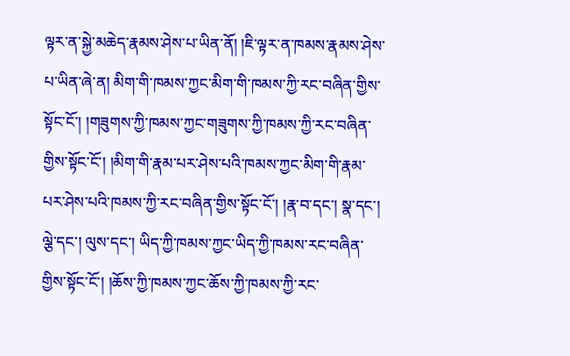ལྟར་ན་སྐྱེ་མཆེད་རྣམས་ཤེས་པ་ཡིན་ནོ། །ཇི་ལྟར་ན་ཁམས་རྣམས་ཤེས་པ་ཡིན་ཞེ་ན། མིག་གི་ཁམས་ཀྱང་མིག་གི་ཁམས་ཀྱི་རང་བཞིན་གྱིས་སྟོང་ངོ་། །གཟུགས་ཀྱི་ཁམས་ཀྱང་གཟུགས་ཀྱི་ཁམས་ཀྱི་རང་བཞིན་གྱིས་སྟོང་ངོ་། །མིག་གི་རྣམ་པར་ཤེས་པའི་ཁམས་ཀྱང་མིག་གི་རྣམ་པར་ཤེས་པའི་ཁམས་ཀྱི་རང་བཞིན་གྱིས་སྟོང་ངོ་། །རྣ་བ་དང་། སྣ་དང་། ལྕེ་དང་། ལུས་དང་། ཡིད་ཀྱི་ཁམས་ཀྱང་ཡིད་ཀྱི་ཁམས་རང་བཞིན་གྱིས་སྟོང་ངོ་། །ཆོས་ཀྱི་ཁམས་ཀྱང་ཆོས་ཀྱི་ཁམས་ཀྱི་རང་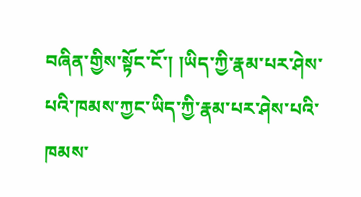བཞིན་གྱིས་སྟོང་ངོ་། །ཡིད་ཀྱི་རྣམ་པར་ཤེས་པའི་ཁམས་ཀྱང་ཡིད་ཀྱི་རྣམ་པར་ཤེས་པའི་ཁམས་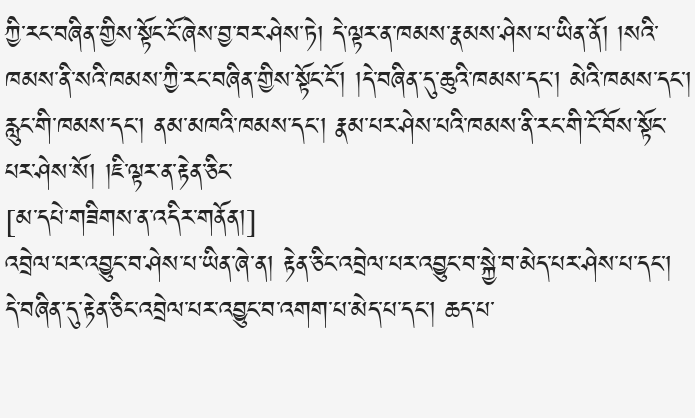ཀྱི་རང་བཞིན་གྱིས་སྟོང་ངོ་ཞེས་བྱ་བར་ཤེས་ཏེ། དེ་ལྟར་ན་ཁམས་རྣམས་ཤེས་པ་ཡིན་ནོ། །སའི་ཁམས་ནི་སའི་ཁམས་ཀྱི་རང་བཞིན་གྱིས་སྟོང་ངོ་། །དེ་བཞིན་དུ་ཆུའི་ཁམས་དང་། མེའི་ཁམས་དང་། རླུང་གི་ཁམས་དང་། ནམ་མཁའི་ཁམས་དང་། རྣམ་པར་ཤེས་པའི་ཁམས་ནི་རང་གི་ངོ་བོས་སྟོང་པར་ཤེས་སོ། །ཇི་ལྟར་ན་རྟེན་ཅིང་
[མ་དཔེ་གཟིགས་ན་འདིར་གནོན།]
འབྲེལ་པར་འབྱུང་བ་ཤེས་པ་ཡིན་ཞེ་ན། རྟེན་ཅིང་འབྲེལ་པར་འབྱུང་བ་སྐྱེ་བ་མེད་པར་ཤེས་པ་དང་། དེ་བཞིན་དུ་རྟེན་ཅིང་འབྲེལ་པར་འབྱུང་བ་འགག་པ་མེད་པ་དང་། ཆད་པ་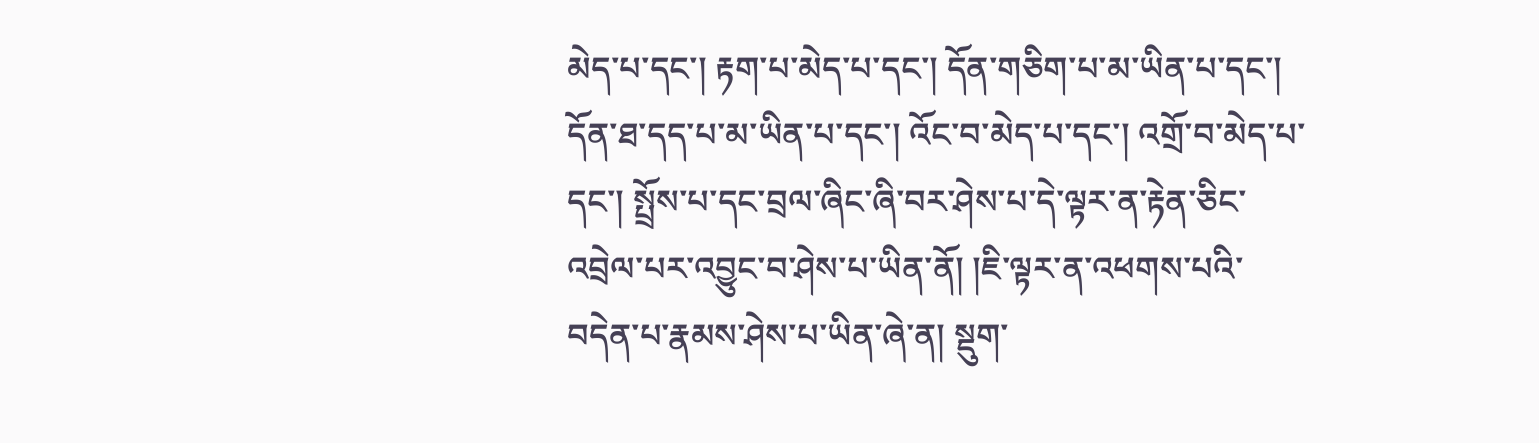མེད་པ་དང་། རྟག་པ་མེད་པ་དང་། དོན་གཅིག་པ་མ་ཡིན་པ་དང་། དོན་ཐ་དད་པ་མ་ཡིན་པ་དང་། འོང་བ་མེད་པ་དང་། འགྲོ་བ་མེད་པ་དང་། སྤྲོས་པ་དང་བྲལ་ཞིང་ཞི་བར་ཤེས་པ་དེ་ལྟར་ན་རྟེན་ཅིང་འབྲེལ་པར་འབྱུང་བ་ཤེས་པ་ཡིན་ནོ། །ཇི་ལྟར་ན་འཕགས་པའི་བདེན་པ་རྣམས་ཤེས་པ་ཡིན་ཞེ་ན། སྡུག་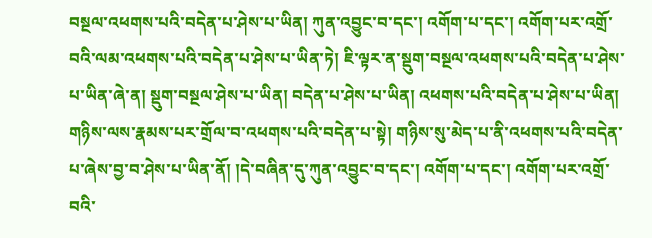བསྔལ་འཕགས་པའི་བདེན་པ་ཤེས་པ་ཡིན། ཀུན་འབྱུང་བ་དང་། འགོག་པ་དང་། འགོག་པར་འགྲོ་བའི་ལམ་འཕགས་པའི་བདེན་པ་ཤེས་པ་ཡིན་ཏེ། ཇི་ལྟར་ན་སྡུག་བསྔལ་འཕགས་པའི་བདེན་པ་ཤེས་པ་ཡིན་ཞེ་ན། སྡུག་བསྔལ་ཤེས་པ་ཡིན། བདེན་པ་ཤེས་པ་ཡིན། འཕགས་པའི་བདེན་པ་ཤེས་པ་ཡིན། གཉིས་ལས་རྣམས་པར་གྲོལ་བ་འཕགས་པའི་བདེན་པ་སྟེ། གཉིས་སུ་མེད་པ་ནི་འཕགས་པའི་བདེན་པ་ཞེས་བྱ་བ་ཤེས་པ་ཡིན་ནོ། །དེ་བཞིན་དུ་ཀུན་འབྱུང་བ་དང་། འགོག་པ་དང་། འགོག་པར་འགྲོ་བའི་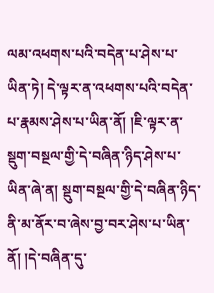ལམ་འཕགས་པའི་བདེན་པ་ཤེས་པ་ཡིན་ཏེ། དེ་ལྟར་ན་འཕགས་པའི་བདེན་པ་རྣམས་ཤེས་པ་ཡིན་ནོ། །ཇི་ལྟར་ན་སྡུག་བསྔལ་གྱི་དེ་བཞིན་ཉིད་ཤེས་པ་ཡིན་ཞེ་ན། སྡུག་བསྔལ་གྱི་དེ་བཞིན་ཉིད་ནི་མ་ནོར་བ་ཞེས་བྱ་བར་ཤེས་པ་ཡིན་ནོ། །དེ་བཞིན་དུ་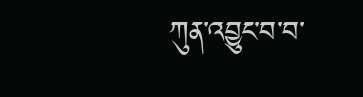ཀུན་འབྱུང་བ་བ་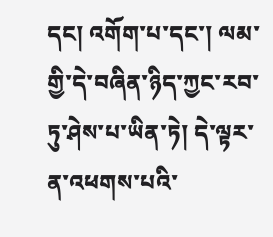དང། འགོག་པ་དང་། ལམ་གྱི་དེ་བཞིན་ཉིད་ཀྱང་རབ་ཏུ་ཤེས་པ་ཡིན་ཏེ། དེ་ལྟར་ན་འཕགས་པའི་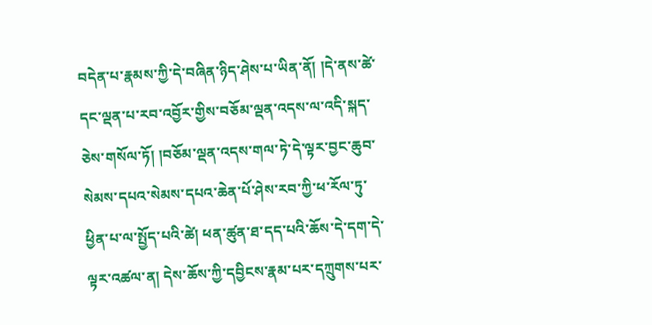བདེན་པ་རྣམས་ཀྱི་དེ་བཞིན་ཉིད་ཤེས་པ་ཡིན་ནོ། །དེ་ནས་ཚེ་དང་ལྡན་པ་རབ་འབྱོར་གྱིས་བཅོམ་ལྡན་འདས་ལ་འདི་སྐད་ཅེས་གསོལ་ཏོ། །བཅོམ་ལྡན་འདས་གལ་ཏེ་དེ་ལྟར་བྱང་ཆུབ་སེམས་དཔའ་སེམས་དཔའ་ཆེན་པོ་ཤེས་རབ་ཀྱི་ཕ་རོལ་ཏུ་ཕྱིན་པ་ལ་སྤྱོད་པའི་ཚེ། ཕན་ཚུན་ཐ་དད་པའི་ཆོས་དེ་དག་དེ་ལྟར་འཚལ་ན། དེས་ཆོས་ཀྱི་དབྱིངས་རྣམ་པར་དཀྲུགས་པར་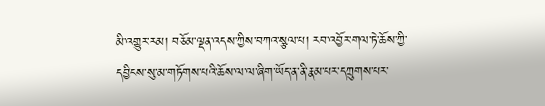མི་འགྱུར་རམ། བཅོམ་ལྡན་འདས་ཀྱིས་བཀའ་སྩལ་པ། རབ་འབྱོར་གལ་ཏེ་ཆོས་ཀྱི་དབྱིངས་སུ་མ་གཏོགས་པའི་ཆོས་ལ་ལ་ཞིག་ཡོད་ན་ནི་རྣམ་པར་དཀྲུགས་པར་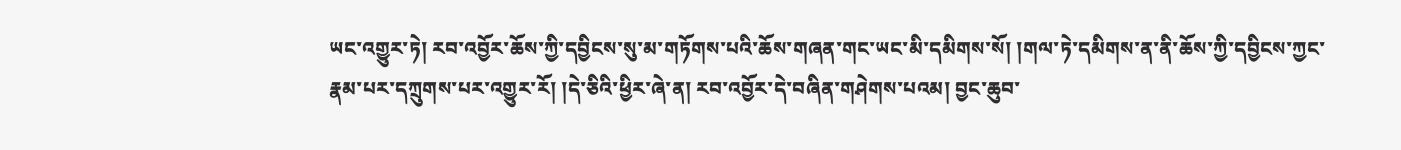ཡང་འགྱུར་ཏེ། རབ་འབྱོར་ཆོས་ཀྱི་དབྱིངས་སུ་མ་གཏོགས་པའི་ཆོས་གཞན་གང་ཡང་མི་དམིགས་སོ། །གལ་ཏེ་དམིགས་ན་ནི་ཆོས་ཀྱི་དབྱིངས་ཀྱང་རྣམ་པར་དཀྲུགས་པར་འགྱུར་རོ། །དེ་ཅིའི་ཕྱིར་ཞེ་ན། རབ་འབྱོར་དེ་བཞིན་གཤེགས་པའམ། བྱང་ཆུབ་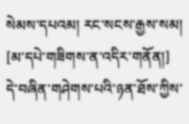སེམས་དཔའམ། རང་སངས་རྒྱས་སམ།
[མ་དཔེ་གཟིགས་ན་འདིར་གནོན།]
དེ་བཞིན་གཤེགས་པའི་ཉན་ཐོས་ཀྱིས་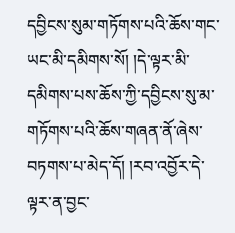དབྱིངས་སུམ་གཏོགས་པའི་ཆོས་གང་ཡང་མི་དམིགས་སོ། །དེ་ལྟར་མི་དམིགས་པས་ཆོས་ཀྱི་དབྱིངས་སུ་མ་གཏོགས་པའི་ཆོས་གཞན་ནོ་ཞེས་བཏགས་པ་མེད་དོ། །རབ་འབྱོར་དེ་ལྟར་ན་བྱང་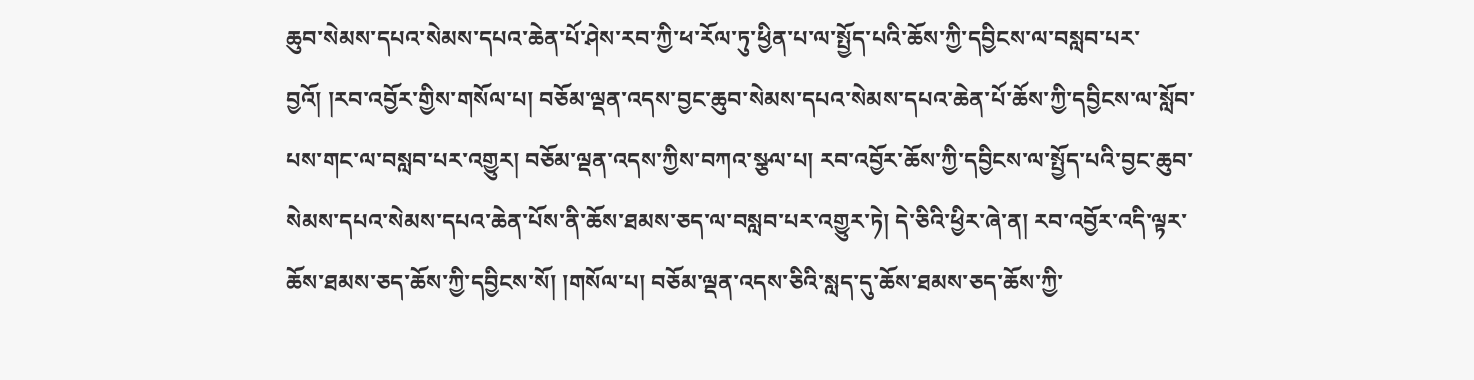ཆུབ་སེམས་དཔའ་སེམས་དཔའ་ཆེན་པོ་ཤེས་རབ་ཀྱི་ཕ་རོལ་ཏུ་ཕྱིན་པ་ལ་སྤྱོད་པའི་ཆོས་ཀྱི་དབྱིངས་ལ་བསླབ་པར་བྱའོ། །རབ་འབྱོར་གྱིས་གསོལ་པ། བཅོམ་ལྡན་འདས་བྱང་ཆུབ་སེམས་དཔའ་སེམས་དཔའ་ཆེན་པོ་ཆོས་ཀྱི་དབྱིངས་ལ་སློབ་པས་གང་ལ་བསླབ་པར་འགྱུར། བཅོམ་ལྡན་འདས་ཀྱིས་བཀའ་སྩལ་པ། རབ་འབྱོར་ཆོས་ཀྱི་དབྱིངས་ལ་སྤྱོད་པའི་བྱང་ཆུབ་སེམས་དཔའ་སེམས་དཔའ་ཆེན་པོས་ནི་ཆོས་ཐམས་ཅད་ལ་བསླབ་པར་འགྱུར་ཏེ། དེ་ཅིའི་ཕྱིར་ཞེ་ན། རབ་འབྱོར་འདི་ལྟར་ཆོས་ཐམས་ཅད་ཆོས་ཀྱི་དབྱིངས་སོ། །གསོལ་པ། བཅོམ་ལྡན་འདས་ཅིའི་སླད་དུ་ཆོས་ཐམས་ཅད་ཆོས་ཀྱི་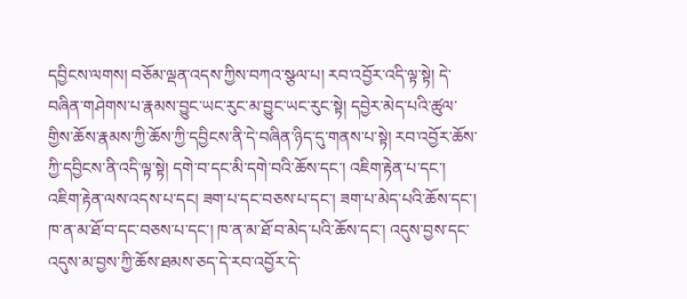དབྱིངས་ལགས། བཅོམ་ལྡན་འདས་ཀྱིས་བཀའ་སྩལ་པ། རབ་འབྱོར་འདི་ལྟ་སྟེ། དེ་བཞིན་གཤེགས་པ་རྣམས་བྱུང་ཡང་རུང་མ་བྱུང་ཡང་རུང་སྟེ། དབྱེར་མེད་པའི་ཚུལ་གྱིས་ཆོས་རྣམས་ཀྱི་ཆོས་ཀྱི་དབྱིངས་ནི་དེ་བཞིན་ཉིད་དུ་གནས་པ་སྟེ། རབ་འབྱོར་ཆོས་ཀྱི་དབྱིངས་ནི་འདི་ལྟ་སྟེ། དགེ་བ་དང་མི་དགེ་བའི་ཆོས་དང་། འཇིག་རྟེན་པ་དང་། འཇིག་རྟེན་ལས་འདས་པ་དང། ཟག་པ་དང་བཅས་པ་དང་། ཟག་པ་མེད་པའི་ཆོས་དང་། ཁ་ན་མ་ཐོ་བ་དང་བཅས་པ་དང་། ཁ་ན་མ་ཐོ་བ་མེད་པའི་ཆོས་དང་། འདུས་བྱས་དང་འདུས་མ་བྱས་ཀྱི་ཆོས་ཐམས་ཅད་དེ་རབ་འབྱོར་དེ་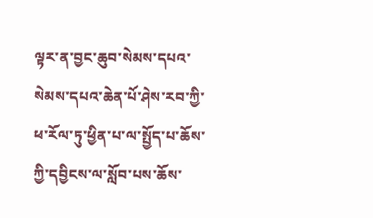ལྟར་ན་བྱང་ཆུབ་སེམས་དཔའ་སེམས་དཔའ་ཆེན་པོ་ཤེས་རབ་ཀྱི་ཕ་རོལ་ཏུ་ཕྱིན་པ་ལ་སྤྱོད་པ་ཆོས་ཀྱི་དབྱིངས་ལ་སློབ་པས་ཆོས་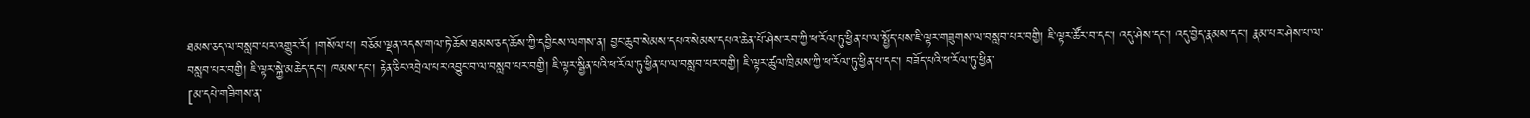ཐམས་ཅད་ལ་བསླབ་པར་འགྱུར་རོ། །གསོལ་པ། བཅོམ་ལྡན་འདས་གལ་ཏེ་ཆོས་ཐམས་ཅད་ཆོས་ཀྱི་དབྱིངས་ལགས་ན། བྱང་ཆུབ་སེམས་དཔའ་སེམས་དཔའ་ཆེན་པོ་ཤེས་རབ་ཀྱི་ཕ་རོལ་ཏུ་ཕྱིན་པ་ལ་སྤྱོད་པས་ཇི་ལྟར་གཟུགས་ལ་བསླབ་པར་བགྱི། ཇི་ལྟར་ཚོར་བ་དང་། འདུ་ཤེས་དང་། འདུ་བྱེད་རྣམས་དང་། རྣམ་པར་ཤེས་པ་ལ་བསླབ་པར་བགྱི། ཇི་ལྟར་སྐྱེ་མཆེད་དང་། ཁམས་དང་། རྟེན་ཅིང་འབྲེལ་པར་འབྱུང་བ་ལ་བསླབ་པར་བགྱི། ཇི་ལྟར་སྦྱིན་པའི་ཕ་རོལ་ཏུ་ཕྱིན་པ་ལ་བསླབ་པར་བགྱི། ཇི་ལྟར་ཚུལ་ཁྲིམས་ཀྱི་ཕ་རོལ་ཏུ་ཕྱིན་པ་དང་། བཟོད་པའི་ཕ་རོལ་ཏུ་ཕྱིན་
[མ་དཔེ་གཟིགས་ན་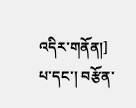འདིར་གནོན།]
པ་དང་། བརྩོན་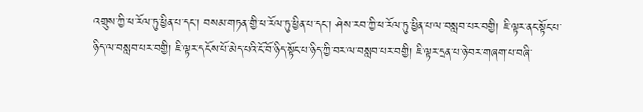འགྲུས་ཀྱི་ཕ་རོལ་ཏུ་ཕྱིན་པ་དང་། བསམ་གཏན་གྱི་ཕ་རོལ་ཏུ་ཕྱིན་པ་དང་། ཤེས་རབ་ཀྱི་ཕ་རོལ་ཏུ་ཕྱིན་པ་ལ་བསླབ་པར་བགྱི། ཇི་ལྟར་ནང་སྟོང་པ་ཉིད་ལ་བསླབ་པར་བགྱི། ཇི་ལྟར་དངོས་པོ་མེད་པའི་ངོ་བོ་ཉིད་སྟོང་པ་ཉིད་ཀྱི་བར་ལ་བསླབ་པར་བགྱི། ཇི་ལྟར་དྲན་པ་ཉེ་བར་གཞག་པ་བཞི་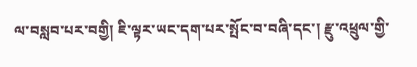ལ་བསླབ་པར་བགྱི། ཇི་ལྟར་ཡང་དག་པར་སྤོང་བ་བཞི་དང་། རྫུ་འཕྲུལ་གྱི་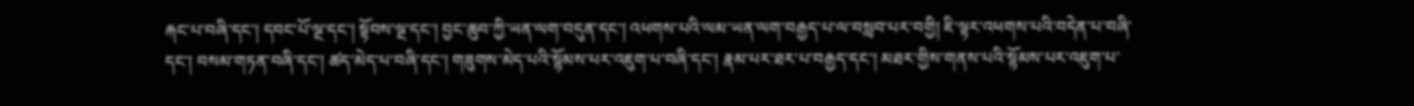རྐང་པ་བཞི་དང་། དབང་པོ་ལྔ་དང་། སྟོབས་ལྔ་དང་། བྱང་ཆུབ་ཀྱི་ཡན་ལག་བདུན་དང་། འཕགས་པའི་ལམ་ཡན་ལག་བརྒྱད་པ་ལ་བསླབ་པར་བགྱི། ཇི་ལྟར་འཕགས་པའི་བདེན་པ་བཞི་དང་། བསམ་གཏན་བཞི་དང་། ཚད་མེད་པ་བཞི་དང་། གཟུགས་མེད་པའི་སྙོམས་པར་འཇུག་པ་བཞི་དང་། རྣམ་པར་ཐར་པ་བརྒྱད་དང་། མཐར་གྱིས་གནས་པའི་སྙོམས་པར་འཇུག་པ་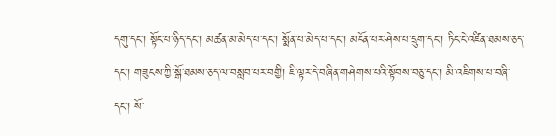དགུ་དང་། སྟོང་པ་ཉིད་དང་། མཚན་མ་མེད་པ་དང་། སྨོན་པ་མེད་པ་དང་། མངོན་པར་ཤེས་པ་དྲུག་དང་། ཏིང་ངེ་འཛིན་ཐམས་ཅད་དང་། གཟུངས་ཀྱི་སྒོ་ཐམས་ཅད་ལ་བསླབ་པར་བགྱི། ཇི་ལྟར་དེ་བཞིན་གཤེགས་པའི་སྟོབས་བཅུ་དང་། མི་འཇིགས་པ་བཞི་དང་། སོ་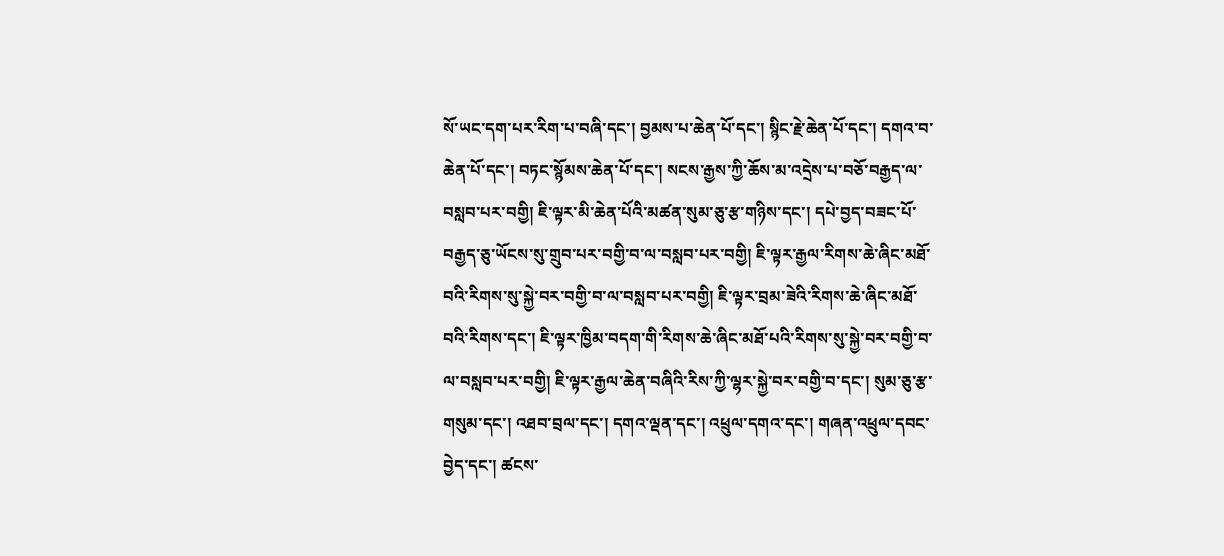སོ་ཡང་དག་པར་རིག་པ་བཞི་དང་། བྱམས་པ་ཆེན་པོ་དང་། སྙིང་རྗེ་ཆེན་པོ་དང་། དགའ་བ་ཆེན་པོ་དང་། བཏང་སྙོམས་ཆེན་པོ་དང་། སངས་རྒྱས་ཀྱི་ཆོས་མ་འདྲེས་པ་བཅོ་བརྒྱད་ལ་བསླབ་པར་བགྱི། ཇི་ལྟར་མི་ཆེན་པོའི་མཚན་སུམ་ཅུ་རྩ་གཉིས་དང་། དཔེ་བྱད་བཟང་པོ་བརྒྱད་ཅུ་ཡོངས་སུ་གྲུབ་པར་བགྱི་བ་ལ་བསླབ་པར་བགྱི། ཇི་ལྟར་རྒྱལ་རིགས་ཆེ་ཞིང་མཐོ་བའི་རིགས་སུ་སྐྱེ་བར་བགྱི་བ་ལ་བསླབ་པར་བགྱི། ཇི་ལྟར་བྲམ་ཟེའི་རིགས་ཆེ་ཞིང་མཐོ་བའི་རིགས་དང་། ཇི་ལྟར་ཁྱིམ་བདག་གི་རིགས་ཆེ་ཞིང་མཐོ་པའི་རིགས་སུ་སྐྱེ་བར་བགྱི་བ་ལ་བསླབ་པར་བགྱི། ཇི་ལྟར་རྒྱལ་ཆེན་བཞིའི་རིས་ཀྱི་ལྷར་སྐྱེ་བར་བགྱི་བ་དང་། སུམ་ཅུ་རྩ་གསུམ་དང་། འཐབ་བྲལ་དང་། དགའ་ལྡན་དང་། འཕྲུལ་དགའ་དང་། གཞན་འཕྲུལ་དབང་བྱེད་དང་། ཚངས་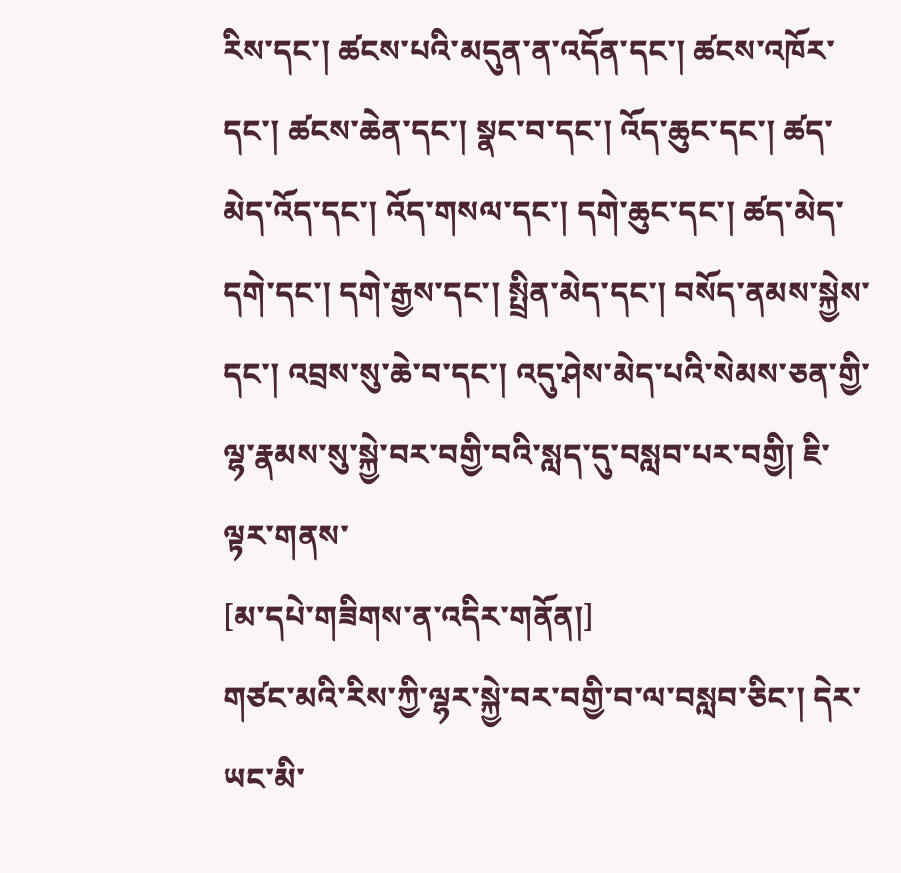རིས་དང་། ཚངས་པའི་མདུན་ན་འདོན་དང་། ཚངས་འཁོར་དང་། ཚངས་ཆེན་དང་། སྣང་བ་དང་། འོད་ཆུང་དང་། ཚད་མེད་འོད་དང་། འོད་གསལ་དང་། དགེ་ཆུང་དང་། ཚད་མེད་དགེ་དང་། དགེ་རྒྱས་དང་། སྤྲིན་མེད་དང་། བསོད་ནམས་སྐྱེས་དང་། འབྲས་སུ་ཆེ་བ་དང་། འདུ་ཤེས་མེད་པའི་སེམས་ཅན་གྱི་ལྷ་རྣམས་སུ་སྐྱེ་བར་བགྱི་བའི་སླད་དུ་བསླབ་པར་བགྱི། ཇི་ལྟར་གནས་
[མ་དཔེ་གཟིགས་ན་འདིར་གནོན།]
གཙང་མའི་རིས་ཀྱི་ལྷར་སྐྱེ་བར་བགྱི་བ་ལ་བསླབ་ཅིང་། དེར་ཡང་མི་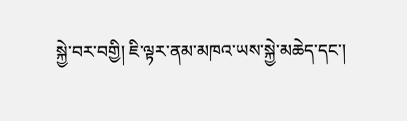སྐྱེ་བར་བགྱི། ཇི་ལྟར་ནམ་མཁའ་ཡས་སྐྱེ་མཆེད་དང་།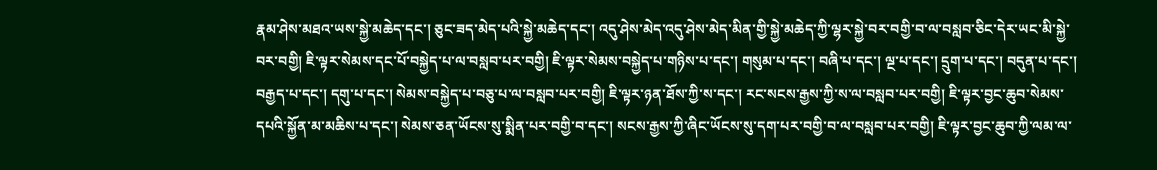རྣམ་ཤེས་མཐའ་ཡས་སྐྱེ་མཆེད་དང་། ཅུང་ཟད་མེད་པའི་སྐྱེ་མཆེད་དང་། འདུ་ཤེས་མེད་འདུ་ཤེས་མེད་མིན་གྱི་སྐྱེ་མཆེད་ཀྱི་ལྷར་སྐྱེ་བར་བགྱི་བ་ལ་བསླབ་ཅིང་དེར་ཡང་མི་སྐྱེ་བར་བགྱི། ཇི་ལྟར་སེམས་དང་པོ་བསྐྱེད་པ་ལ་བསླབ་པར་བགྱི། ཇི་ལྟར་སེམས་བསྐྱེད་པ་གཉིས་པ་དང་། གསུམ་པ་དང་། བཞི་པ་དང་། ལྔ་པ་དང་། དྲུག་པ་དང་། བདུན་པ་དང་། བརྒྱད་པ་དང་། དགུ་པ་དང་། སེམས་བསྐྱེད་པ་བཅུ་པ་ལ་བསླབ་པར་བགྱི། ཇི་ལྟར་ཉན་ཐོས་ཀྱི་ས་དང་། རང་སངས་རྒྱས་ཀྱི་ས་ལ་བསླབ་པར་བགྱི། ཇི་ལྟར་བྱང་ཆུབ་སེམས་དཔའི་སྐྱོན་མ་མཆིས་པ་དང་། སེམས་ཅན་ཡོངས་སུ་སྨིན་པར་བགྱི་བ་དང་། སངས་རྒྱས་ཀྱི་ཞིང་ཡོངས་སུ་དག་པར་བགྱི་བ་ལ་བསླབ་པར་བགྱི། ཇི་ལྟར་བྱང་ཆུབ་ཀྱི་ལམ་ལ་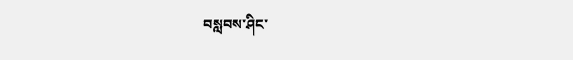བསླབས་ཤིང་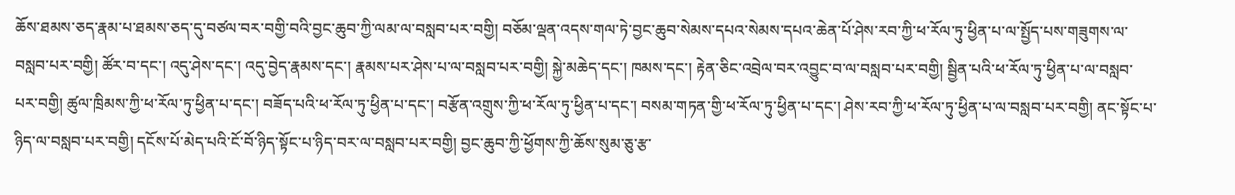ཆོས་ཐམས་ཅད་རྣམ་པ་ཐམས་ཅད་དུ་བཙལ་བར་བགྱི་བའི་བྱང་ཆུབ་ཀྱི་ལམ་ལ་བསླབ་པར་བགྱི། བཅོམ་ལྡན་འདས་གལ་ཏེ་བྱང་ཆུབ་སེམས་དཔའ་སེམས་དཔའ་ཆེན་པོ་ཤེས་རབ་ཀྱི་ཕ་རོལ་ཏུ་ཕྱིན་པ་ལ་སྤྱོད་པས་གཟུགས་ལ་བསླབ་པར་བགྱི། ཚོར་བ་དང་། འདུ་ཤེས་དང་། འདུ་བྱེད་རྣམས་དང་། རྣམས་པར་ཤེས་པ་ལ་བསླབ་པར་བགྱི། སྐྱེ་མཆེད་དང་། ཁམས་དང་། རྟེན་ཅིང་འབྲེལ་བར་འབྱུང་བ་ལ་བསླབ་པར་བགྱི། སྦྱིན་པའི་ཕ་རོལ་ཏུ་ཕྱིན་པ་ལ་བསླབ་པར་བགྱི། ཚུལ་ཁྲིམས་ཀྱི་ཕ་རོལ་ཏུ་ཕྱིན་པ་དང་། བཟོད་པའི་ཕ་རོལ་ཏུ་ཕྱིན་པ་དང་། བརྩོན་འགྲུས་ཀྱི་ཕ་རོལ་ཏུ་ཕྱིན་པ་དང་། བསམ་གཏན་གྱི་ཕ་རོལ་ཏུ་ཕྱིན་པ་དང་། ཤེས་རབ་ཀྱི་ཕ་རོལ་ཏུ་ཕྱིན་པ་ལ་བསླབ་པར་བགྱི། ནང་སྟོང་པ་ཉིད་ལ་བསླབ་པར་བགྱི། དངོས་པོ་མེད་པའི་ངོ་བོ་ཉིད་སྟོང་པ་ཉིད་བར་ལ་བསླབ་པར་བགྱི། བྱང་ཆུབ་ཀྱི་ཕྱོགས་ཀྱི་ཆོས་སུམ་ཅུ་རྩ་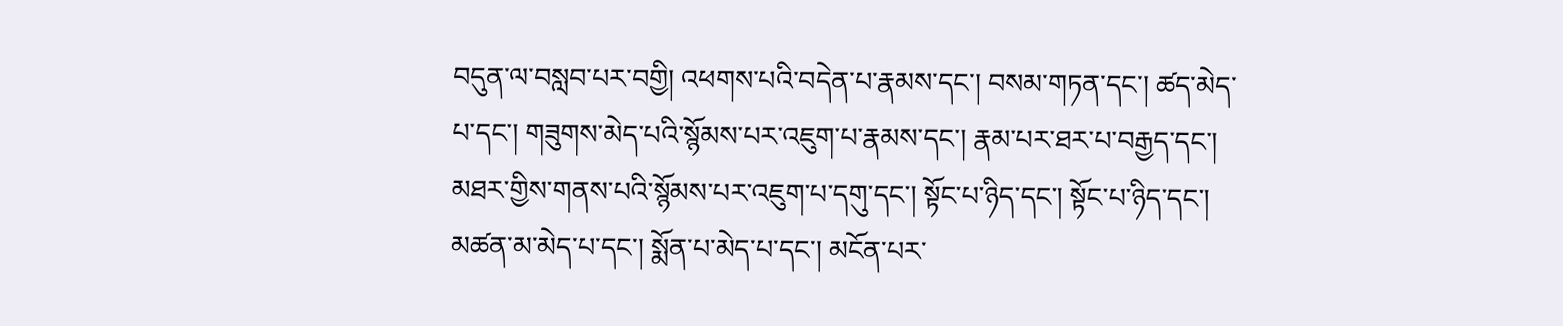བདུན་ལ་བསླབ་པར་བགྱི། འཕགས་པའི་བདེན་པ་རྣམས་དང་། བསམ་གཏན་དང་། ཚད་མེད་པ་དང་། གཟུགས་མེད་པའི་སྙོམས་པར་འཇུག་པ་རྣམས་དང་། རྣམ་པར་ཐར་པ་བརྒྱད་དང་། མཐར་གྱིས་གནས་པའི་སྙོམས་པར་འཇུག་པ་དགུ་དང་། སྟོང་པ་ཉིད་དང་། སྟོང་པ་ཉིད་དང་། མཚན་མ་མེད་པ་དང་། སྨོན་པ་མེད་པ་དང་། མངོན་པར་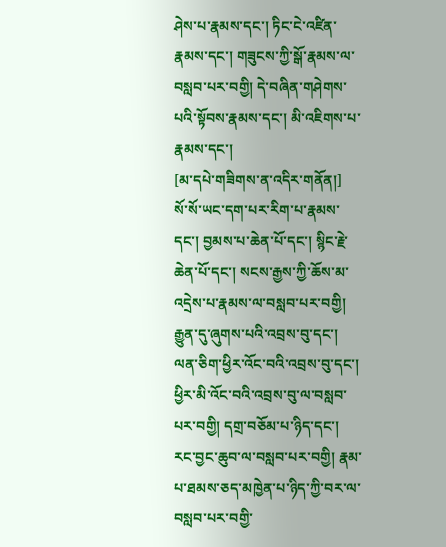ཤེས་པ་རྣམས་དང་། ཏིང་ངེ་འཛིན་རྣམས་དང་། གཟུངས་ཀྱི་སྒོ་རྣམས་ལ་བསླབ་པར་བགྱི། དེ་བཞིན་གཤེགས་པའི་སྟོབས་རྣམས་དང་། མི་འཇིགས་པ་རྣམས་དང་།
[མ་དཔེ་གཟིགས་ན་འདིར་གནོན།]
སོ་སོ་ཡང་དག་པར་རིག་པ་རྣམས་དང་། བྱམས་པ་ཆེན་པོ་དང་། སྙིང་རྗེ་ཆེན་པོ་དང་། སངས་རྒྱས་ཀྱི་ཆོས་མ་འདྲེས་པ་རྣམས་ལ་བསླབ་པར་བགྱི། རྒྱུན་དུ་ཞུགས་པའི་འབྲས་བུ་དང་། ལན་ཅིག་ཕྱིར་འོང་བའི་འབྲས་བུ་དང་། ཕྱིར་མི་འོང་བའི་འབྲས་བུ་ལ་བསླབ་པར་བགྱི། དགྲ་བཅོམ་པ་ཉིད་དང་། རང་བྱང་ཆུབ་ལ་བསླབ་པར་བགྱི། རྣམ་པ་ཐམས་ཅད་མཁྱེན་པ་ཉིད་ཀྱི་བར་ལ་བསླབ་པར་བགྱི་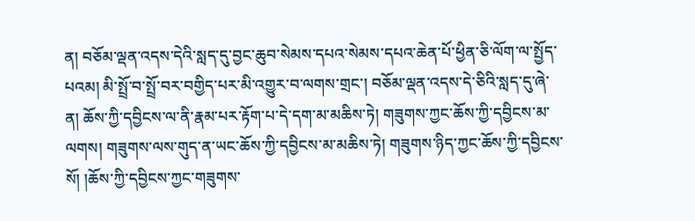ན། བཅོམ་ལྡན་འདས་དེའི་སླད་དུ་བྱང་ཆུབ་སེམས་དཔའ་སེམས་དཔའ་ཆེན་པོ་ཕྱིན་ཅི་ལོག་ལ་སྤྱོད་པའམ། མི་སྤྲོ་བ་སྤྲོ་བར་བགྱིད་པར་མི་འགྱུར་བ་ལགས་གྲང་། བཅོམ་ལྡན་འདས་དེ་ཅིའི་སླད་དུ་ཞེ་ན། ཆོས་ཀྱི་དབྱིངས་ལ་ནི་རྣམ་པར་རྟོག་པ་དེ་དག་མ་མཆིས་ཏེ། གཟུགས་ཀྱང་ཆོས་ཀྱི་དབྱིངས་མ་ལགས། གཟུགས་ལས་གུད་ན་ཡང་ཆོས་ཀྱི་དབྱིངས་མ་མཆིས་ཏེ། གཟུགས་ཉིད་ཀྱང་ཆོས་ཀྱི་དབྱིངས་སོ། །ཆོས་ཀྱི་དབྱིངས་ཀྱང་གཟུགས་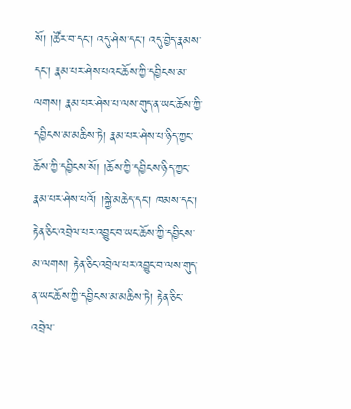སོ། །ཚོར་བ་དང་། འདུ་ཤེས་དང་། འདུ་བྱེད་རྣམས་དང་། རྣམ་པར་ཤེས་པའང་ཆོས་ཀྱི་དབྱིངས་མ་ལགས། རྣམ་པར་ཤེས་པ་ལས་གུད་ན་ཡང་ཆོས་ཀྱི་དབྱིངས་མ་མཆིས་ཏེ། རྣམ་པར་ཤེས་པ་ཉིད་ཀྱང་ཆོས་ཀྱི་དབྱིངས་སོ། །ཆོས་ཀྱི་དབྱིངས་ཉིད་ཀྱང་རྣམ་པར་ཤེས་པའོ། །སྐྱེ་མཆེད་དང་། ཁམས་དང་། རྟེན་ཅིང་འབྲེལ་པར་འབྱུང་བ་ཡང་ཆོས་ཀྱི་དབྱིངས་མ་ལགས། རྟེན་ཅིང་འབྲེལ་པར་འབྱུང་བ་ལས་གུད་ན་ཡང་ཆོས་ཀྱི་དབྱིངས་མ་མཆིས་ཏེ། རྟེན་ཅིང་འབྲེལ་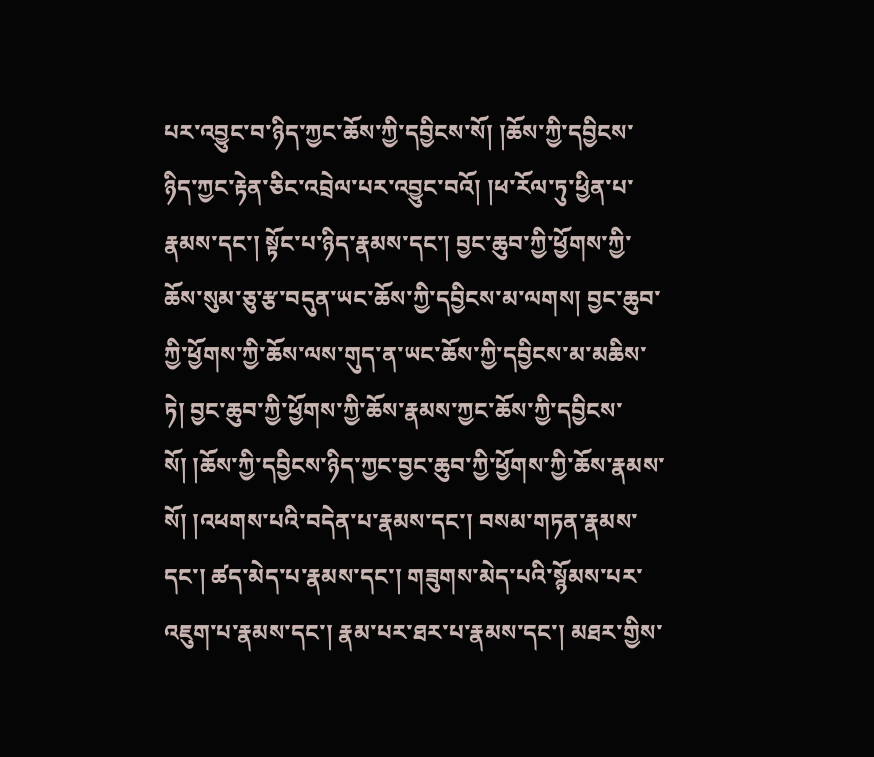པར་འབྱུང་བ་ཉིད་ཀྱང་ཆོས་ཀྱི་དབྱིངས་སོ། །ཆོས་ཀྱི་དབྱིངས་ཉིད་ཀྱང་རྟེན་ཅིང་འབྲེལ་པར་འབྱུང་བའོ། །ཕ་རོལ་ཏུ་ཕྱིན་པ་རྣམས་དང་། སྟོང་པ་ཉིད་རྣམས་དང་། བྱང་ཆུབ་ཀྱི་ཕྱོགས་ཀྱི་ཆོས་སུམ་ཅུ་རྩ་བདུན་ཡང་ཆོས་ཀྱི་དབྱིངས་མ་ལགས། བྱང་ཆུབ་ཀྱི་ཕྱོགས་ཀྱི་ཆོས་ལས་གུད་ན་ཡང་ཆོས་ཀྱི་དབྱིངས་མ་མཆིས་ཏེ། བྱང་ཆུབ་ཀྱི་ཕྱོགས་ཀྱི་ཆོས་རྣམས་ཀྱང་ཆོས་ཀྱི་དབྱིངས་སོ། །ཆོས་ཀྱི་དབྱིངས་ཉིད་ཀྱང་བྱང་ཆུབ་ཀྱི་ཕྱོགས་ཀྱི་ཆོས་རྣམས་སོ། །འཕགས་པའི་བདེན་པ་རྣམས་དང་། བསམ་གཏན་རྣམས་དང་། ཚད་མེད་པ་རྣམས་དང་། གཟུགས་མེད་པའི་སྙོམས་པར་འཇུག་པ་རྣམས་དང་། རྣམ་པར་ཐར་པ་རྣམས་དང་། མཐར་གྱིས་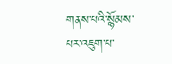གནས་པའི་སྙོམས་པར་འཇུག་པ་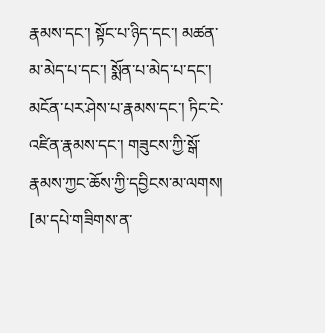རྣམས་དང་། སྟོང་པ་ཉིད་དང་། མཚན་མ་མེད་པ་དང་། སྨོན་པ་མེད་པ་དང་། མངོན་པར་ཤེས་པ་རྣམས་དང་། ཏིང་ངེ་འཛིན་རྣམས་དང་། གཟུངས་ཀྱི་སྒོ་རྣམས་ཀྱང་ཆོས་ཀྱི་དབྱིངས་མ་ལགས།
[མ་དཔེ་གཟིགས་ན་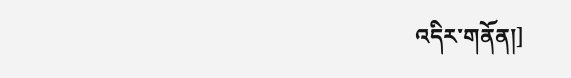འདིར་གནོན།]